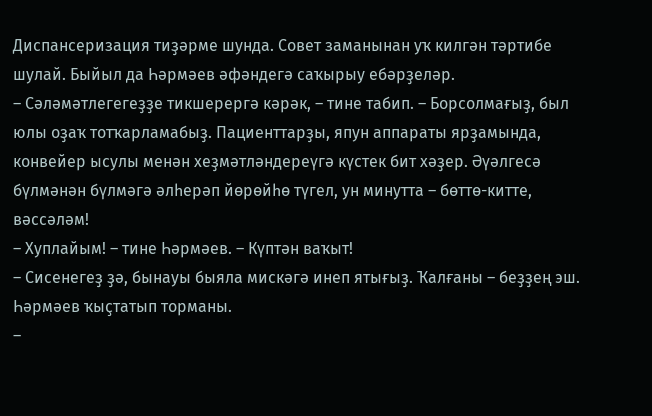Диспансеризация тиҙәрме шунда. Совет заманынан уҡ килгән тәртибе шулай. Быйыл да Һәрмәев әфәндегә саҡырыу ебәрҙеләр.
– Сәләмәтлегегеҙҙе тикшерергә кәрәк, – тине табип. – Борсолмағыҙ, был юлы оҙаҡ тотҡарламабыҙ. Пациенттарҙы, япун аппараты ярҙамында, конвейер ысулы менән хеҙмәтләндереүгә күстек бит хәҙер. Әүәлгесә бүлмәнән бүлмәгә әлһерәп йөрөйһө түгел, ун минутта – бөттө-китте, вәссәләм!
– Хуплайым! – тине Һәрмәев. – Күптән ваҡыт!
– Сисенегеҙ ҙә, бынауы быяла мискәгә инеп ятығыҙ. Ҡалғаны – беҙҙең эш.
Һәрмәев ҡыҫтатып торманы.
–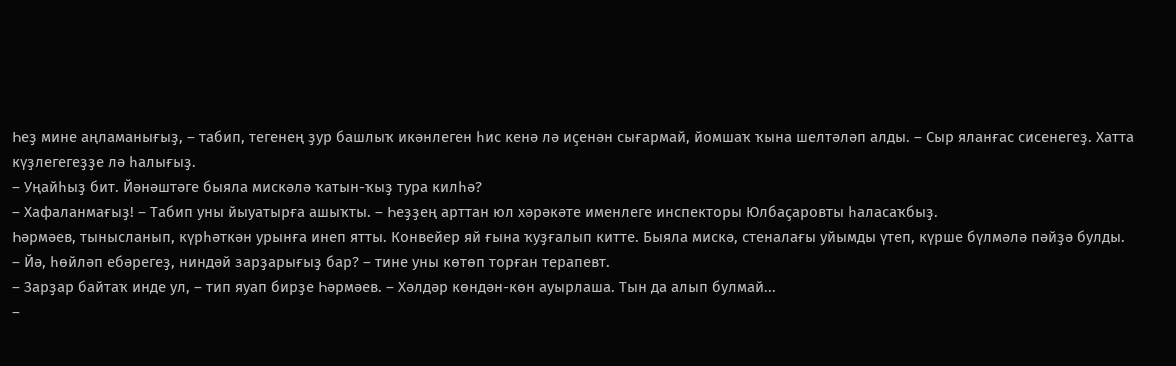Һеҙ мине аңламанығыҙ, – табип, тегенең ҙур башлыҡ икәнлеген һис кенә лә иҫенән сығармай, йомшаҡ ҡына шелтәләп алды. – Сыр яланғас сисенегеҙ. Хатта күҙлегегеҙҙе лә һалығыҙ.
– Уңайһыҙ бит. Йәнәштәге быяла мискәлә ҡатын-ҡыҙ тура килһә?
– Хафаланмағыҙ! – Табип уны йыуатырға ашыҡты. – Һеҙҙең арттан юл хәрәкәте именлеге инспекторы Юлбаҫаровты һаласаҡбыҙ.
Һәрмәев, тынысланып, күрһәткән урынға инеп ятты. Конвейер яй ғына ҡуҙғалып китте. Быяла мискә, стеналағы уйымды үтеп, күрше бүлмәлә пәйҙә булды.
– Йә, һөйләп ебәрегеҙ, ниндәй зарҙарығыҙ бар? – тине уны көтөп торған терапевт.
– Зарҙар байтаҡ инде ул, – тип яуап бирҙе Һәрмәев. – Хәлдәр көндән-көн ауырлаша. Тын да алып булмай...
–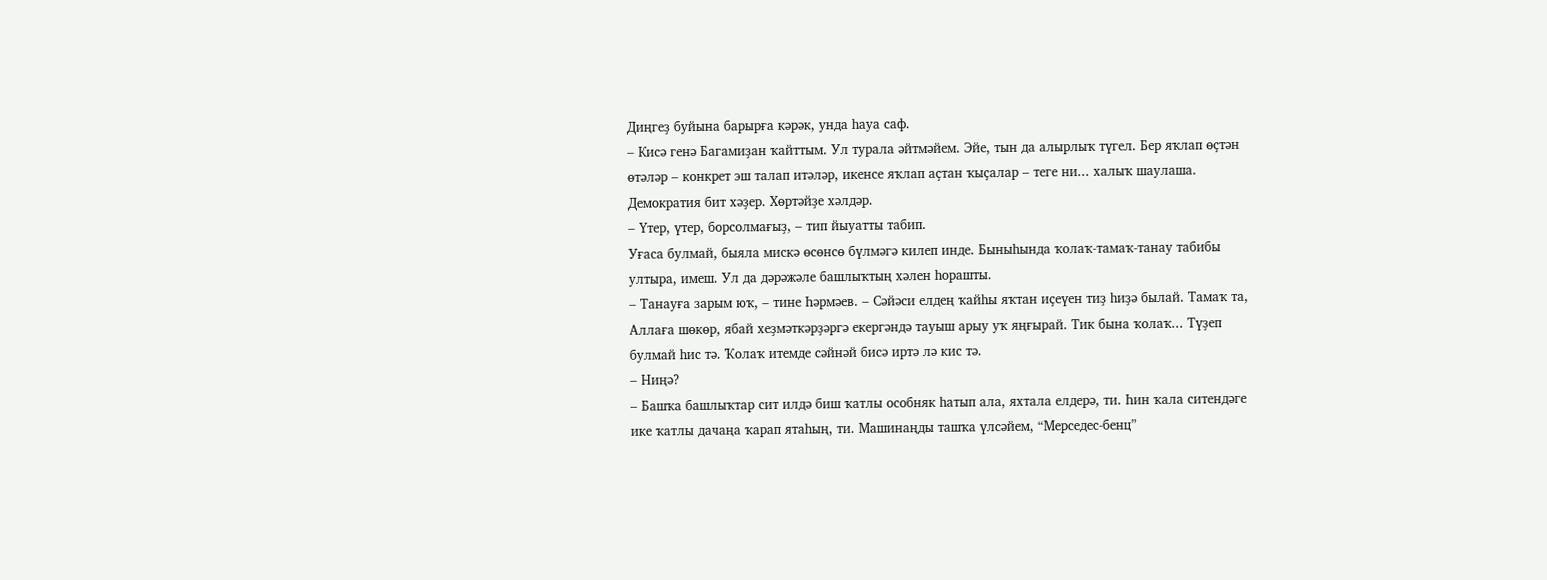Диңгеҙ буйына барырға кәрәк, унда һауа саф.
– Кисә генә Багамиҙан ҡайттым. Ул турала әйтмәйем. Эйе, тын да алырлыҡ түгел. Бер яҡлап өҫтән өтәләр – конкрет эш талап итәләр, икенсе яҡлап аҫтан ҡыҫалар – теге ни... халыҡ шаулаша. Демократия бит хәҙер. Хөртәйҙе хәлдәр.
– Үтер, үтер, борсолмағыҙ, – тип йыуатты табип.
Уғаса булмай, быяла мискә өсөнсө бүлмәгә килеп инде. Быныһында ҡолаҡ-тамаҡ-танау табибы ултыра, имеш. Ул да дәрәжәле башлыҡтың хәлен һорашты.
– Танауға зарым юҡ, – тине Һәрмәев. – Сәйәси елдең ҡайһы яҡтан иҫеүен тиҙ һиҙә былай. Тамаҡ та, Аллаға шөкөр, ябай хеҙмәткәрҙәргә екергәндә тауыш арыу уҡ яңғырай. Тик бына ҡолаҡ... Түҙеп булмай һис тә. Ҡолаҡ итемде сәйнәй бисә иртә лә кис тә.
– Ниңә?
– Башҡа башлыҡтар сит илдә биш ҡатлы особняк һатып ала, яхтала елдерә, ти. Һин ҡала ситендәге ике ҡатлы дачаңа ҡарап ятаһың, ти. Машинаңды ташҡа үлсәйем, “Мерседес-бенц”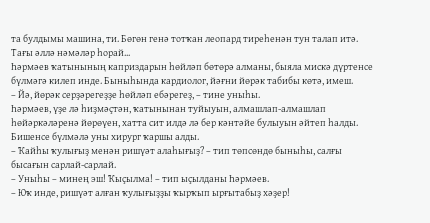та булдымы машина, ти. Бөгөн генә тотҡан леопард тиреһенән тун талап итә. Тағы әллә нәмәләр һорай...
Һәрмәев ҡатынының каприздарын һөйләп бөтөрә алманы, быяла мискә дүртенсе бүлмәгә килеп инде. Быныһында кардиолог, йәғни йөрәк табибы көтә, имеш.
– Йә, йөрәк серҙәрегеҙҙе һөйләп ебәрегеҙ, – тине уныһы.
Һәрмәев, үҙе лә һиҙмәҫтән, ҡатынынан туйыуын, алмашлап-алмашлап һөйәркәләренә йөрөүен, хатта сит илдә лә бер кәнтәйе булыуын әйтеп һалды.
Бишенсе бүлмәлә уны хирург ҡаршы алды.
– Ҡайһы ҡулығыҙ менән ришүәт алаһығыҙ? – тип төпсөндө быныһы, салғы бысағын сарлай-сарлай.
– Уныһы – минең эш! Ҡыҫылма! – тип ыҫылданы Һәрмәев.
– Юҡ инде, ришүәт алған ҡулығыҙҙы ҡырҡып ырғытабыҙ хәҙер!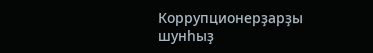Коррупционерҙарҙы шунһыҙ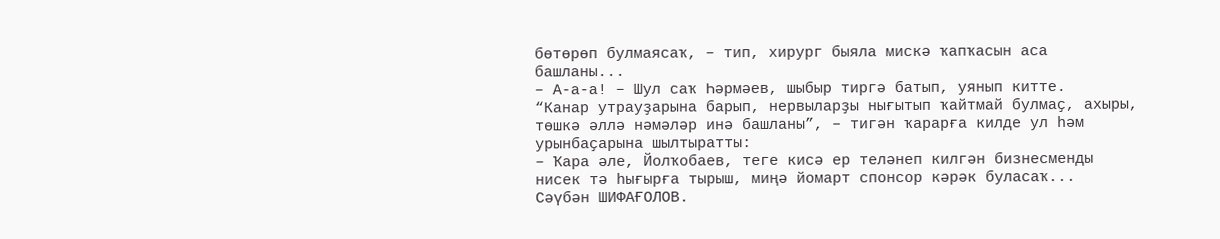бөтөрөп булмаясаҡ, – тип, хирург быяла мискә ҡапҡасын аса башланы...
– А-а-а! – Шул саҡ Һәрмәев, шыбыр тиргә батып, уянып китте.
“Канар утрауҙарына барып, нервыларҙы нығытып ҡайтмай булмаҫ, ахыры, төшкә әллә нәмәләр инә башланы”, – тигән ҡарарға килде ул һәм урынбаҫарына шылтыратты:
– Ҡара әле, Йолҡобаев, теге кисә ер теләнеп килгән бизнесменды нисек тә һығырға тырыш, миңә йомарт спонсор кәрәк буласаҡ...
Сәүбән ШИФАҒОЛОВ.